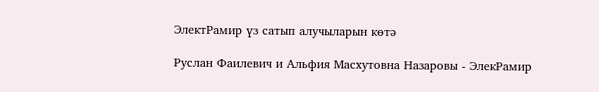ЭлектРамир үз сатып алучыларын көтә

Руслан Фаилевич и Альфия Масхутовна Назаровы - ЭлекРамир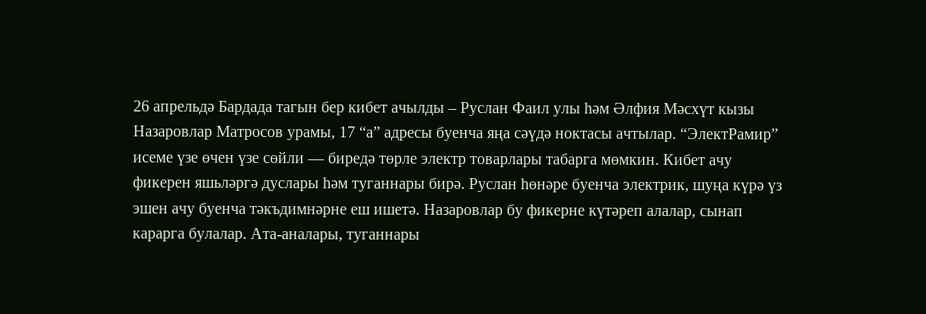26 апрельдә Бардада тагын бер кибет ачылды – Руслан Фаил улы hәм Әлфия Мәсхүт кызы Назаровлар Матросов урамы, 17 “а” адресы буенча яңа сәүдә ноктасы ачтылар. “ЭлектРамир” исеме үзе өчен үзе сөйли — биредә төрле электр товарлары табарга мөмкин. Кибет ачу фикерен яшьләргә дуслары hәм туганнары бирә. Руслан hөнәре буенча электрик, шуңа күрә үз эшен ачу буенча тәкъдимнәрне еш ишетә. Назаровлар бу фикерне күтәреп алалар, сынап карарга булалар. Ата-аналары, туганнары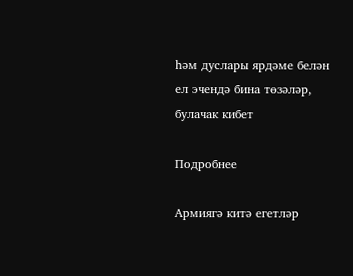hәм дуслары ярдәме белән ел эчендә бина төзәләр, булачак кибет

Подробнее

Армиягә китә егетләр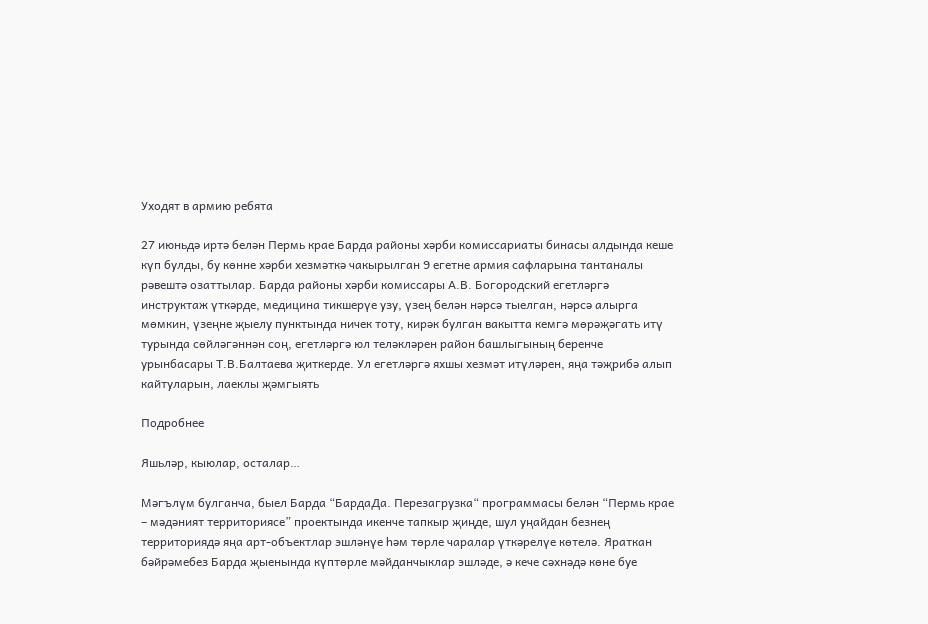Уходят в армию ребята

27 июньдә иртә белән Пермь крае Барда районы хәрби комиссариаты бинасы алдында кеше күп булды, бу көнне хәрби хезмәткә чакырылган 9 егетне армия сафларына тантаналы рәвештә озаттылар. Барда районы хәрби комиссары А.В. Богородский егетләргә инструктаж үткәрде, медицина тикшерүе узу, үзең белән нәрсә тыелган, нәрсә алырга мөмкин, үзеңне җыелу пунктында ничек тоту, кирәк булган вакытта кемгә мөрәҗәгать итү турында сөйләгәннән соң, егетләргә юл теләкләрен район башлыгының беренче урынбасары Т.В.Балтаева җиткерде. Ул егетләргә яхшы хезмәт итүләрен, яңа тәҗрибә алып кайтуларын, лаеклы җәмгыять

Подробнее

Яшьләр, кыюлар, осталар…

Мәгълүм булганча, быел Барда “БардаДа. Перезагрузка“ программасы белән “Пермь крае – мәдәният территориясе” проектында икенче тапкыр җиңде, шул уңайдан безнең территориядә яңа арт-объектлар эшләнүе hәм төрле чаралар үткәрелүе көтелә. Яраткан бәйрәмебез Барда җыенында күптөрле мәйданчыклар эшләде, ә кече сәхнәдә көне буе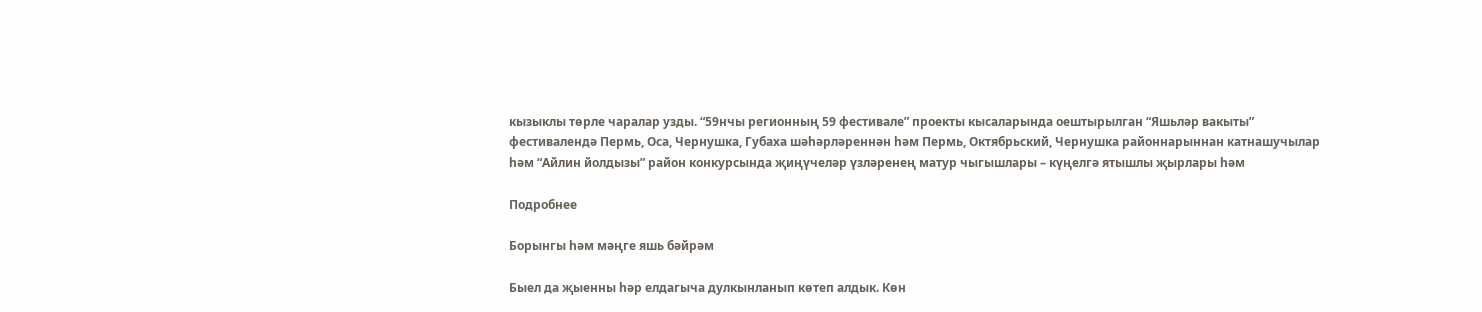кызыклы төрле чаралар узды. “59нчы регионның 59 фестивале” проекты кысаларында оештырылган “Яшьләр вакыты” фестивалендә Пермь, Оса, Чернушка, Губаха шәhәрләреннән hәм Пермь, Октябрьский, Чернушка районнарыннан катнашучылар hәм “Айлин йолдызы” район конкурсында җиңүчеләр үзләренең матур чыгышлары – күңелгә ятышлы җырлары hәм

Подробнее

Борынгы hәм мәңге яшь бәйрәм

Быел да җыенны hәр елдагыча дулкынланып көтеп алдык. Көн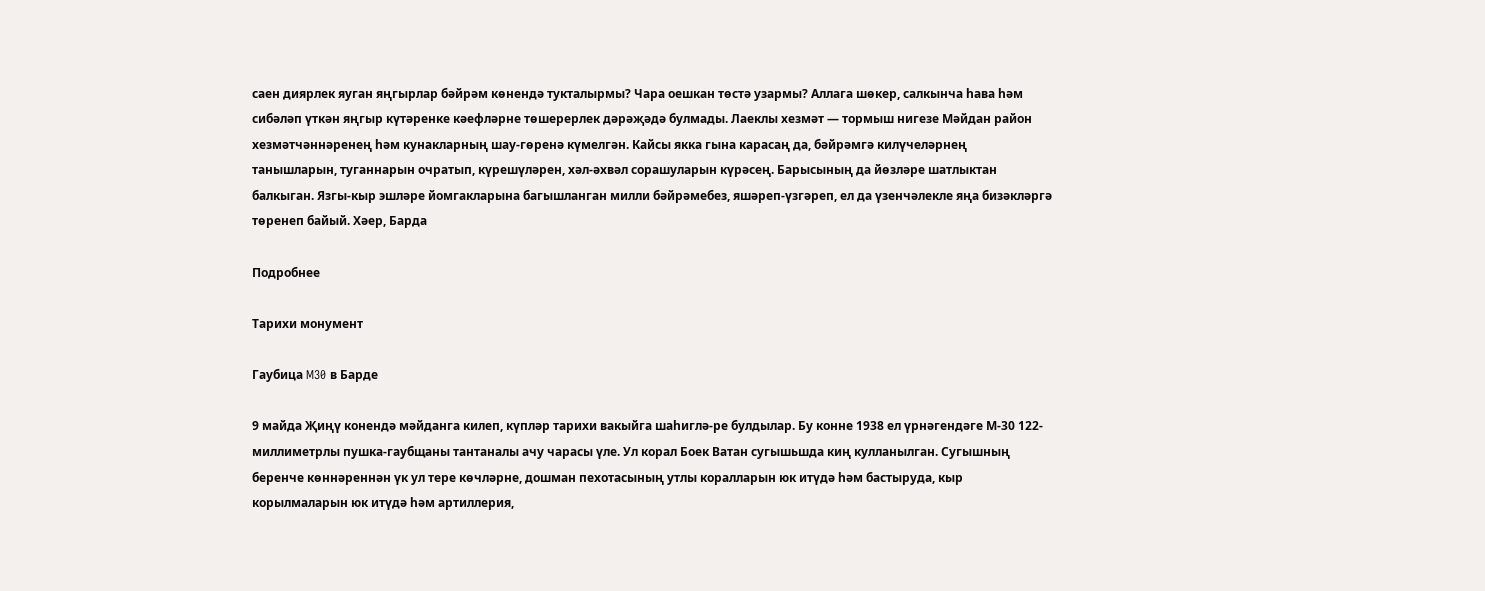саен диярлек яуган яңгырлар бәйрәм көнендә тукталырмы? Чара оешкан төстә узармы? Аллага шөкер, салкынча hава hәм сибәләп үткән яңгыр күтәренке кәефләрне төшерерлек дәрәҗәдә булмады. Лаеклы хезмәт — тормыш нигезе Мәйдан район хезмәтчәннәренең hәм кунакларның шау-гөренә күмелгән. Кайсы якка гына карасаң да, бәйрәмгә килүчеләрнең танышларын, туганнарын очратып, күрешүләрен, хәл-әхвәл сорашуларын күрәсең. Барысының да йөзләре шатлыктан балкыган. Язгы-кыр эшләре йомгакларына багышланган милли бәйрәмебез, яшәреп-үзгәреп, ел да үзенчәлекле яңа бизәкләргә төренеп байый. Хәер, Барда

Подробнее

Тарихи монумент

Гаубица M30 в Барде

9 майда Җиңү конендә мәйданга килеп, күпләр тарихи вакыйга шаһиглә-ре булдылар. Бу конне 1938 ел үрнәгендәге М-30 122-миллиметрлы пушка-гаубщаны тантаналы ачу чарасы үле. Ул корал Боек Ватан сугышьшда киң кулланылган. Сугышның беренче көннәреннән үк ул тере көчләрне, дошман пехотасының утлы коралларын юк итүдә һәм бастыруда, кыр корылмаларын юк итүдә һәм артиллерия,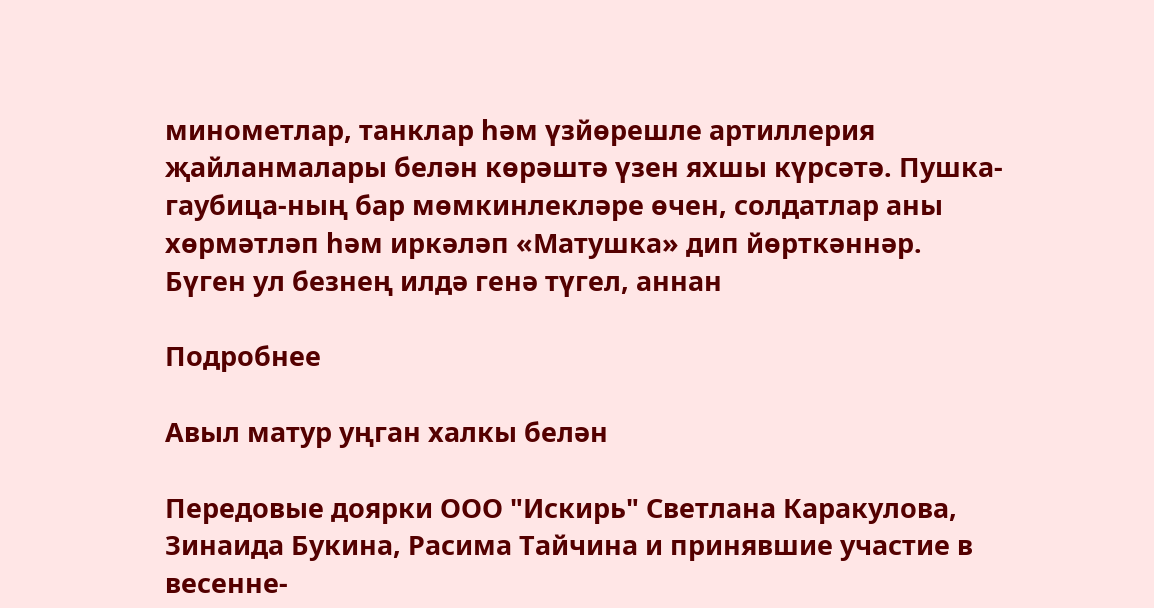минометлар, танклар һәм үзйөрешле артиллерия җайланмалары белән көрәштә үзен яхшы күрсәтә. Пушка-гаубица-ның бар мөмкинлекләре өчен, солдатлар аны хөрмәтләп һәм иркәләп «Матушка» дип йөрткәннәр. Бүген ул безнең илдә генә түгел, аннан

Подробнее

Авыл матур уңган халкы белән

Передовые доярки ООО "Искирь" Светлана Каракулова, Зинаида Букина, Расима Тайчина и принявшие участие в весенне-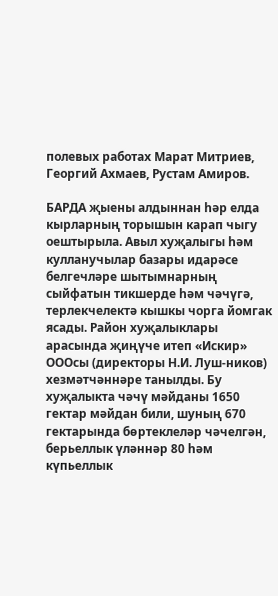полевых работах Марат Митриев, Георгий Ахмаев, Рустам Амиров.

БАРДА җыены алдыннан һәр елда кырларның торышын карап чыгу оештырыла. Авыл хуҗалыгы һәм кулланучылар базары идарәсе белгечләре шытымнарның сыйфатын тикшерде һәм чәчүгә, терлекчелектә кышкы чорга йомгак ясады. Район хуҗалыклары арасында җиңүче итеп «Искир» ОООсы (директоры Н.И. Луш-ников) хезмәтчәннәре танылды. Бу хуҗалыкта чәчү мәйданы 1650 гектар мәйдан били, шуның 670 гектарында бөртеклеләр чәчелгән, берьеллык үләннәр 80 һәм күпьеллык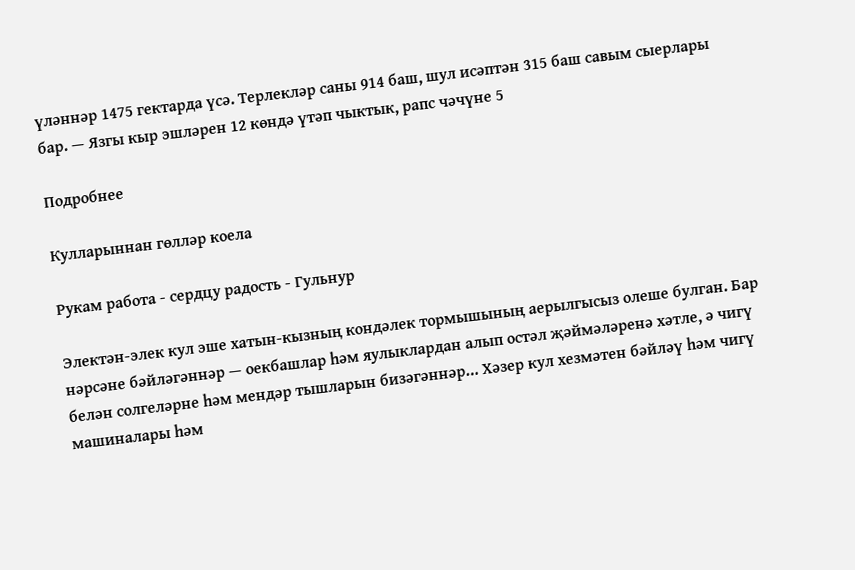үләннәр 1475 гектарда үсә. Терлекләр саны 914 баш, шул исәптән 315 баш савым сыерлары бар. — Язгы кыр эшләрен 12 көндә үтәп чыктык, рапс чәчүне 5

Подробнее

Кулларыннан гөлләр коела

Рукам работа - сердцу радость - Гульнур

Электән-элек кул эше хатын-кызның кондәлек тормышының аерылгысыз олеше булган. Бар нәрсәне бәйләгәннәр — оекбашлар һәм яулыклардан алып остәл җәймәләренә хәтле, ә чигү белән солгеләрне һәм мендәр тышларын бизәгәннәр… Хәзер кул хезмәтен бәйләү һәм чигү машиналары һәм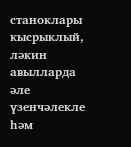станоклары кысрыклый, ләкин авылларда әле үзенчәлекле һәм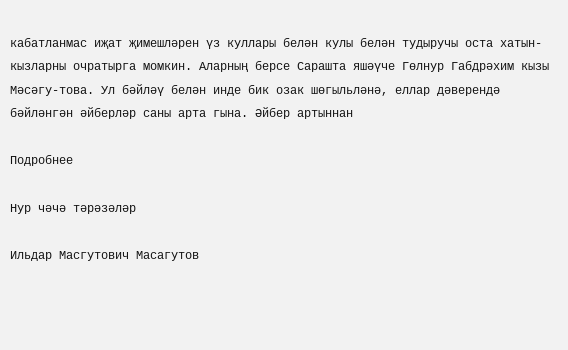кабатланмас иҗат җимешләрен үз куллары белән кулы белән тудыручы оста хатын-кызларны очратырга момкин. Аларның берсе Сарашта яшәүче Гөлнур Габдрәхим кызы Мәсәгу-това. Ул бәйләү белән инде бик озак шөгыльләнә, еллар дәверендә бәйләнгән әйберләр саны арта гына. Әйбер артыннан

Подробнее

Нур чәчә тәрәзәләр

Ильдар Масгутович Масагутов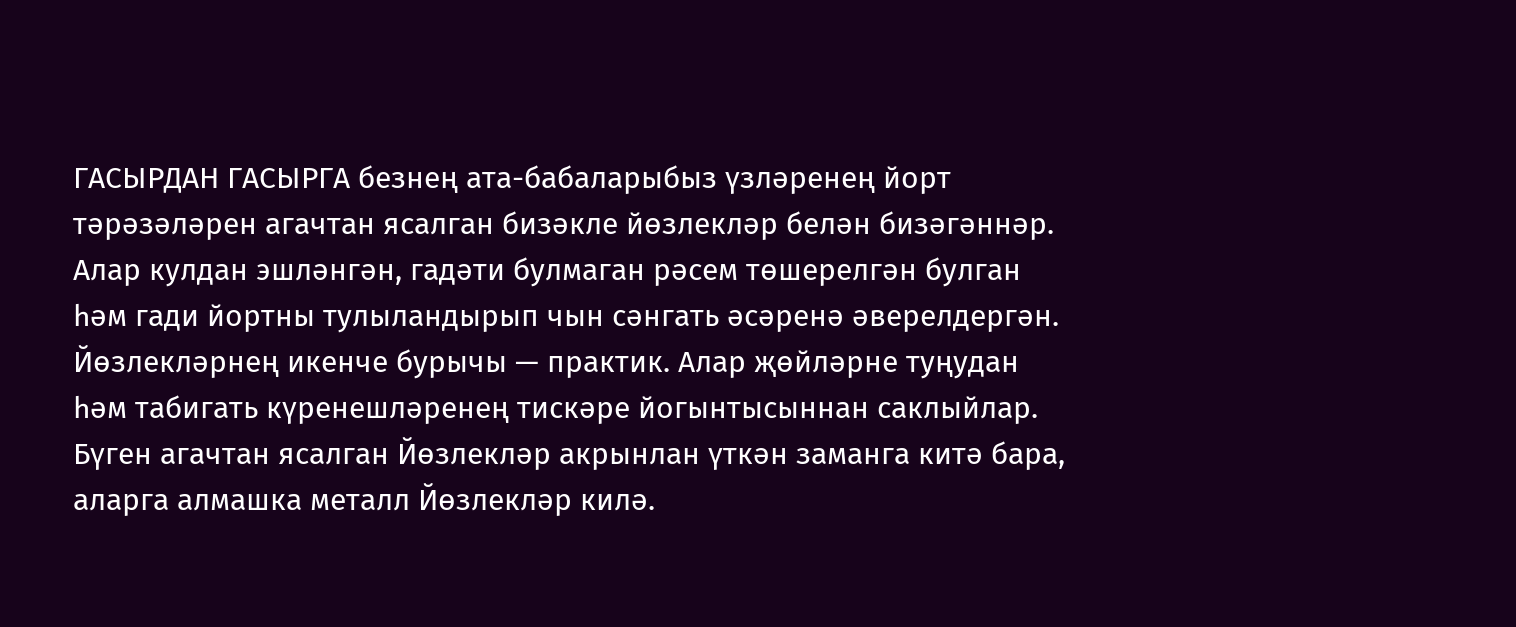ГАСЫРДАН ГАСЫРГА безнең ата-бабаларыбыз үзләренең йорт тәрәзәләрен агачтан ясалган бизәкле йөзлекләр белән бизәгәннәр. Алар кулдан эшләнгән, гадәти булмаган рәсем төшерелгән булган һәм гади йортны тулыландырып чын сәнгать әсәренә әверелдергән. Йөзлекләрнең икенче бурычы — практик. Алар җөйләрне туңудан һәм табигать күренешләренең тискәре йогынтысыннан саклыйлар. Бүген агачтан ясалган Йөзлекләр акрынлан үткән заманга китә бара, аларга алмашка металл Йөзлекләр килә.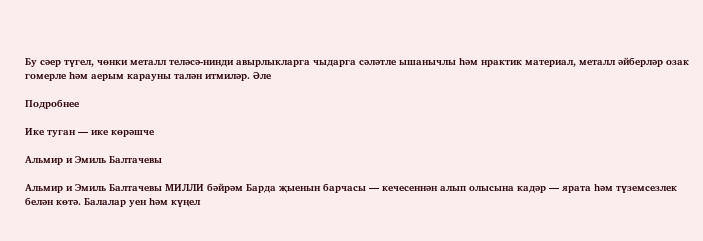Бу сәер түгел, чөнки металл теләсә-нинди авырлыкларга чыдарга сәләтле ышанычлы һәм нрактик материал, металл әйберләр озак гомерле һәм аерым карауны талән итмиләр. Әле

Подробнее

Ике туган — ике көрәшче

Альмир и Эмиль Балтачевы

Альмир и Эмиль Балтачевы МИЛЛИ бәйрәм Барда җыенын барчасы — кечесеннән алып олысына кадәр — ярата һәм түземсезлек белән көтә. Балалар уен һәм күңел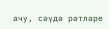ачу, сәүдә рәтләре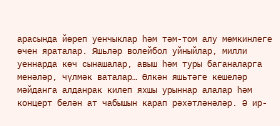арасында йөреп уенчыклар һәм тәм-том алу мөмкинлеге өчен яраталар. Яшьләр волейбол уйныйлар, милли уеннарда көч сынашалар, авыш һәм туры баганаларга менәләр, чүлмәк ваталар… Өлкән яшьтәге кешеләр мәйданга алданрак килеп яхшы урыннар алалар һәм концерт белән ат чабышын карап рәхәтләнәләр. Ә ир-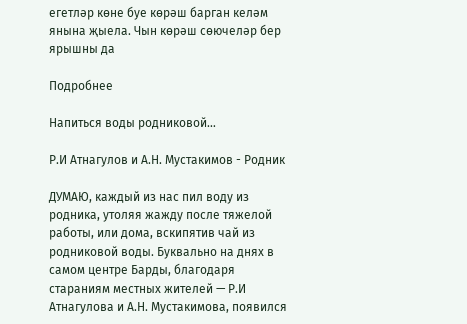егетләр көне буе көрәш барган келәм янына җыела. Чын көрәш сөючеләр бер ярышны да

Подробнее

Напиться воды родниковой…

Р.И Атнагулов и А.Н. Мустакимов - Родник

ДУМАЮ, каждый из нас пил воду из родника, утоляя жажду после тяжелой работы, или дома, вскипятив чай из родниковой воды. Буквально на днях в самом центре Барды, благодаря стараниям местных жителей — Р.И Атнагулова и А.Н. Мустакимова, появился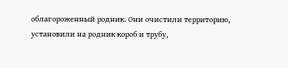облагороженный родник. Они очистили территорию, установили на родник короб и трубу,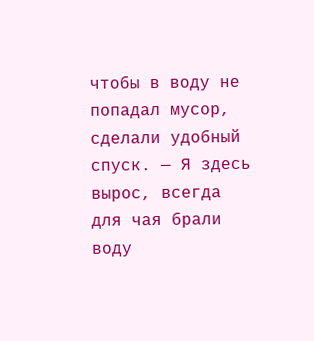чтобы в воду не попадал мусор, сделали удобный спуск. — Я здесь вырос, всегда для чая брали воду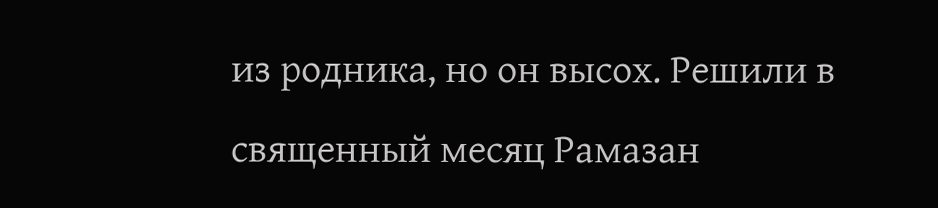из родника, но он высох. Решили в священный месяц Рамазан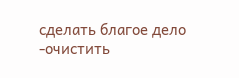сделать благое дело -очистить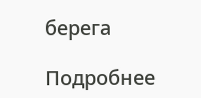берега

Подробнее